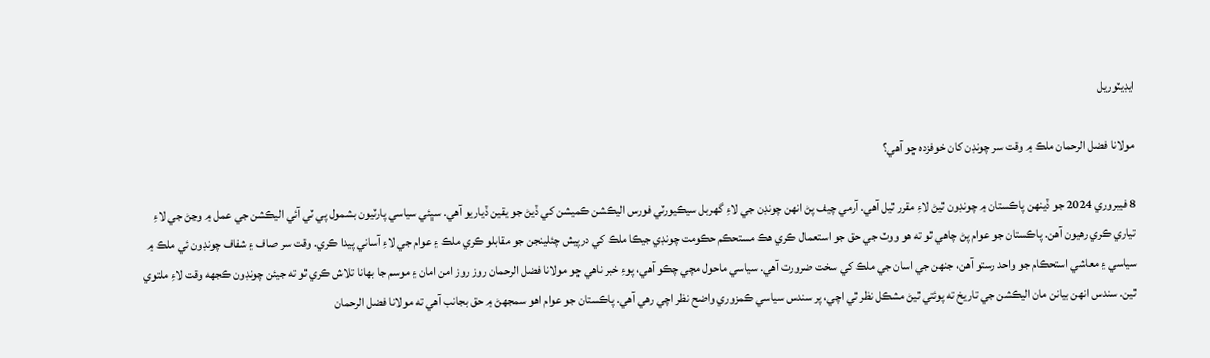ايڊيٽوريل

مولانا فضل الرحمان ملڪ ۾ وقت سر چونڊن کان خوفزده ڇو آهي؟

8 فيبروري 2024 جو ڏينهن پاڪستان ۾ چونڊون ٿيڻ لاءِ مقرر ٿيل آهي. آرمي چيف پڻ انهن چونڊن جي لاءِ گهربل سيڪيورٽي فورس اليڪشن ڪميشن کي ڏيڻ جو يقين ڏياريو آهي. سڀئي سياسي پارٽيون بشمول پي ٽي آئي اليڪشن جي عمل ۾ وڃڻ جي لاءِ تياري ڪري رهيون آهن. پاڪستان جو عوام پڻ چاهي ٿو ته هو ووٽ جي حق جو استعمال ڪري هڪ مستحڪم حڪومت چونڊي جيڪا ملڪ کي درپيش چئلينجن جو مقابلو ڪري ملڪ ۽ عوام جي لاءِ آساني پيدا ڪري. وقت سر صاف ۽ شفاف چونڊون ئي ملڪ ۾ سياسي ۽ معاشي استحڪام جو واحد رستو آهن، جنهن جي اسان جي ملڪ کي سخت ضرورت آهي. سياسي ماحول مچي چڪو آهي، پوءِ خبر ناهي ڇو مولانا فضل الرحمان روز روز امن امان ۽ موسم جا بهانا تلاش ڪري ٿو ته جيئن چونڊون ڪجهه وقت لاءِ ملتوي ٿين. سندس انهن بيانن مان اليڪشن جي تاريخ ته پوئتي ٿيڻ مشڪل نظر ٿي اچي، پر سندس سياسي ڪمزوري واضح نظر اچي رهي آهي. پاڪستان جو عوام اهو سمجهڻ ۾ حق بجانب آهي ته مولانا فضل الرحمان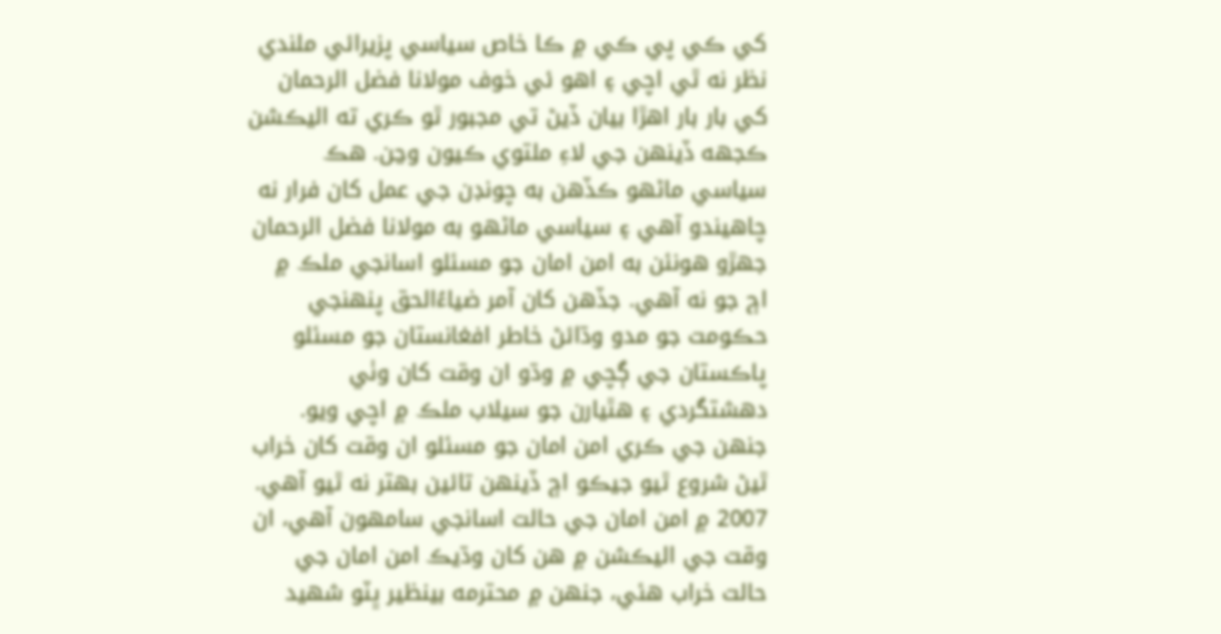کي ڪي پي ڪي ۾ ڪا خاص سياسي پزيرائي ملندي نظر نه ٿي اچي ۽ اهو ئي خوف مولانا فضل الرحمان کي بار بار اهڙا بيان ڏيڻ تي مجبور ٿو ڪري ته اليڪشن ڪجهه ڏينهن جي لاءِ ملتوي ڪيون وڃن. هڪ سياسي ماڻهو ڪڏهن به چونڊن جي عمل کان فرار نه چاهيندو آهي ۽ سياسي ماڻهو به مولانا فضل الرحمان جهڙو هونئن به امن امان جو مسئلو اسانجي ملڪ ۾ اڄ جو نه آهي. جڏهن کان آمر ضياءُالحق پنهنجي حڪومت جو مدو وڌائڻ خاطر افغانستان جو مسئلو پاڪستان جي ڳچي ۾ وڌو ان وقت کان وٺي دهشتگردي ۽ هٿيارن جو سيلاب ملڪ ۾ اچي ويو. جنهن جي ڪري امن امان جو مسئلو ان وقت کان خراب ٿيڻ شروع ٿيو جيڪو اڄ ڏينهن تائين بهتر نه ٿيو آهي. 2007 ۾ امن امان جي حالت اسانجي سامهون آهي، ان وقت جي اليڪشن ۾ هن کان وڌيڪ امن امان جي حالت خراب هئي، جنهن ۾ محترمه بينظير ڀٽو شهيد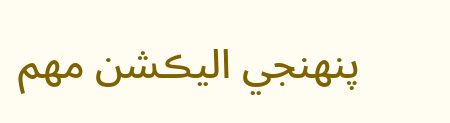پنهنجي اليڪشن مهم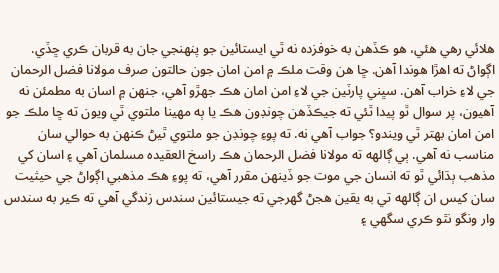هلائي رهي هئي، هو ڪڏهن به خوفزده نه ٿي ايستائين جو پنهنجي جان به قربان ڪري ڇڏي. اڳواڻ ته اهڙا هوندا آهن. ڇا هن وقت ملڪ ۾ امن امان جون حالتون صرف مولانا فضل الرحمان جي لاءِ خراب آهن. سڀني پارٽين جي لاءِ امن امان هڪ جهڙو آهي، جنهن ۾ اسان به مطمئن نه آهيون، پر سوال ٿو پيدا ٿئي ته جيڪڏهن چونڊون هڪ يا ٻه مهينا ملتوي ٿي ويون ته ڇا ملڪ جو امن امان بهتر ٿي ويندو؟ جواب آهي نه. ته پوءِ چونڊن جو ملتوي ٿيڻ ڪنهن به حوالي سان مناسب نه آهي. ٻي ڳالهه ته مولانا فضل الرحمان هڪ راسخ العقيده مسلمان آهي ۽ اسان کي مذهب ٻڌائي ٿو ته انسان جي موت جو ڏينهن مقرر آهي، ته پوءِ هڪ مذهبي اڳواڻ جي حيثيت سان کيس ان ڳالهه تي به يقين هجڻ گهرجي ته جيستائين سندس زندگي آهي ته ڪير به سندس وار ونگو نٿو ڪري سگهي ۽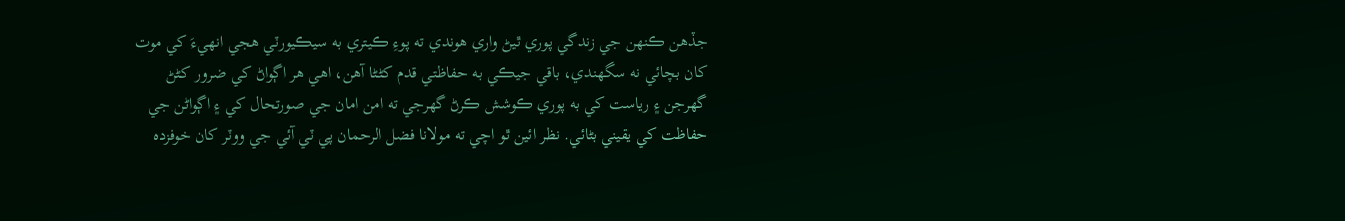جڏهن ڪنهن جي زندگي پوري ٿيڻ واري هوندي ته پوءِ ڪيتري به سيڪيورٽي هجي انهيءَ کي موت کان بچائي نه سگهندي، باقي جيڪي به حفاظتي قدم کڻڻا آهن، اهي هر اڳواڻ کي ضرور کڻڻ گهرجن ۽ رياست کي به پوري ڪوشش ڪرڻ گهرجي ته امن امان جي صورتحال کي ۽ اڳواڻن جي حفاظت کي يقيني بڻائي. نظر ائين ٿو اچي ته مولانا فضل الرحمان پي ٽي آئي جي ووٽر کان خوفزده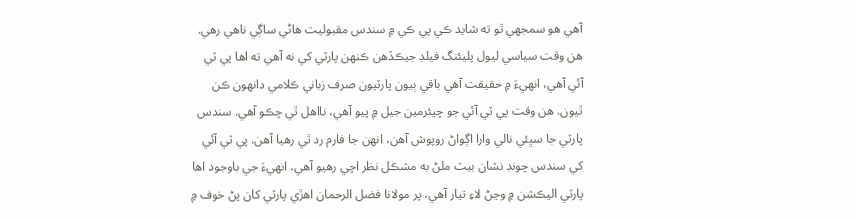آهي هو سمجهي ٿو ته شايد ڪي پي ڪي ۾ سندس مقبوليت هاڻي ساڳي ناهي رهي. هن وقت سياسي ليول پليئنگ فيلڊ جيڪڏهن ڪنهن پارٽي کي نه آهي ته اها پي ٽي آئي آهي، انهيءَ ۾ حقيقت آهي باقي ٻيون پارٽيون صرف زباني ڪلامي دانهون ڪن ٿيون. هن وقت پي ٽي آئي جو چيئرمين جيل ۾ پيو آهي، نااهل ٿي چڪو آهي. سندس پارٽي جا سڀئي نالي وارا اڳواڻ روپوش آهن، انهن جا فارم رد ٿي رهيا آهن. پي ٽي آئي کي سندس چونڊ نشان بيٽ ملڻ به مشڪل نظر اچي رهيو آهي، انهيءَ جي باوجود اها پارٽي اليڪشن ۾ وڃڻ لاءِ تيار آهي، پر مولانا فضل الرحمان اهڙي پارٽي کان پڻ خوف ۾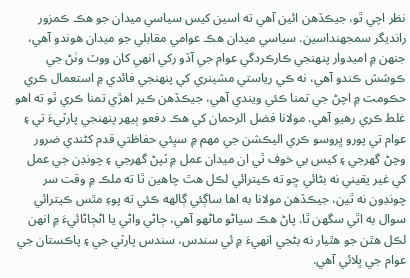نظر اچي ٿو، جيڪڏهن ائين آهي ته اسين کيس سياسي ميدان جو هڪ ڪمزور رانديگر سمجهنداسين. سياسي ميدان هڪ عوامي مقابلي جو ميدان هوندو آهي، جنهن ۾ اميدوار پنهنجي ڪارڪردگي عوام جي آڏو رکي انهي کان ووٽ وٺڻ جي ڪوشش ڪندو آهي، نه ڪي رياستي مشينري کي پنهنجي فائدي ۾ استعمال ڪري حڪومت ۾ اچڻ جي تمنا ڪئي ويندي آهي، جيڪڏهن ڪير اهڙي تمنا ڪري ٿو ته اهو غلط ڪري رهيو آهي. مولانا فضل الرحمان کي هڪ دفعو ٻيهر پنهنجي پارٽيءَ تي ۽ عوام تي پورو ڀروسو ڪري اليڪشن جي مهم ۾ سڀئي حفاظتي قدم کڻندي ضرور وڃڻ گهرجي ۽ کيس بي خوف ٿي ان ميدان عمل ۾ ٽپڻ گهرجي ۽ چونڊن جي عمل کي غير يقيني نه بڻائي ڇو ته ڪيترائي لڪل هٿ چاهين ٿا ته ملڪ ۾ وقت سر چونڊون نه ٿين، جيڪڏهن مولانا به اها ساڳئي ڳالهه ڪئي ته پوءِ مٿس ڪيترائي سوال به اٿي سگهن ٿا. پاڻ هڪ سياڻو ماڻهو آهي، ڄاڻي واڻي يا اڻڄاڻائيءَ ۾ انهن لڪل هٿن جو هٿيار نه بڻجي انهيءَ ۾ ئي سندس، سندس پارٽي جي ۽ پاڪستان جي عوام جي ڀلائي آهي.